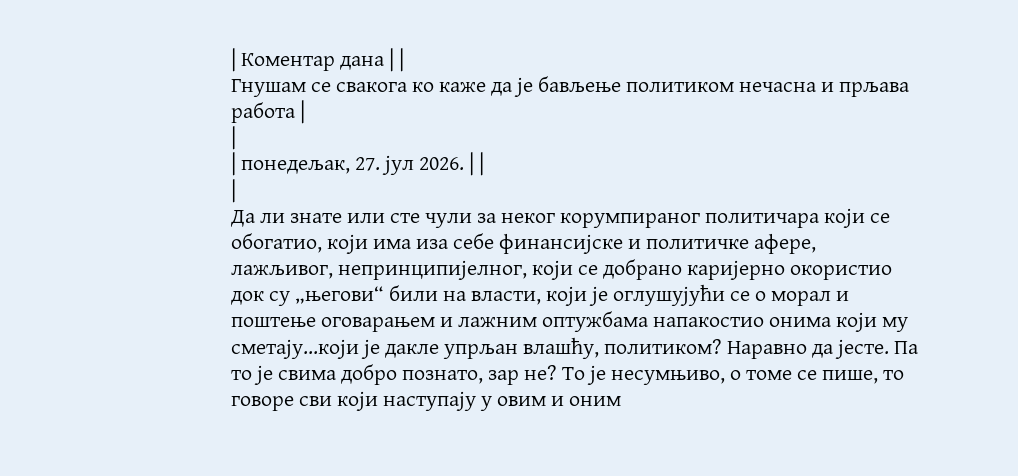| Коментар дана | |
Гнушам се свакога ко каже да је бављење политиком нечасна и прљава работа |
|
| понедељак, 27. јул 2026. | |
|
Да ли знате или сте чули за неког корумпираног политичара који се обогатио, који има иза себе финансијске и политичке афере, лажљивог, непринципијелног, који се добрано каријерно окористио док су „његови“ били на власти, који је оглушујући се о морал и поштење оговарањем и лажним оптужбама напакостио онима који му сметају...који је дакле упрљан влашћу, политиком? Наравно да јесте. Па то је свима добро познато, зар не? То је несумњиво, о томе се пише, то говоре сви који наступају у овим и оним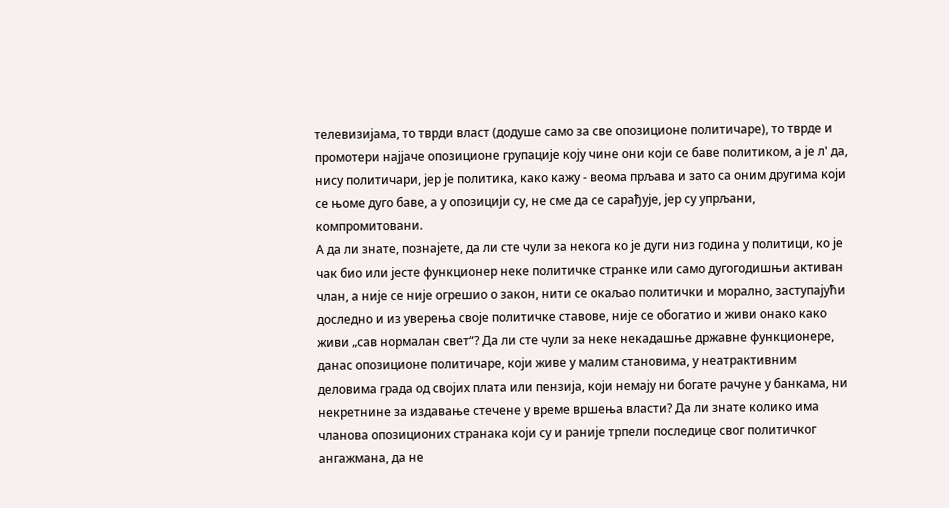телевизијама, то тврди власт (додуше само за све опозиционе политичаре), то тврде и промотери најјаче опозиционе групације коју чине они који се баве политиком, а је л' да, нису политичари, јер је политика, како кажу - веома прљава и зато са оним другима који се њоме дуго баве, а у опозицији су, не сме да се сарађује, јер су упрљани, компромитовани.
А да ли знате, познајете, да ли сте чули за некога ко је дуги низ година у политици, ко је чак био или јесте функционер неке политичке странке или само дугогодишњи активан члан, а није се није огрешио о закон, нити се окаљао политички и морално, заступајући доследно и из уверења своје политичке ставове, није се обогатио и живи онако како живи „сав нормалан свет“? Да ли сте чули за неке некадашње државне функционере, данас опозиционе политичаре, који живе у малим становима, у неатрактивним деловима града од својих плата или пензија, који немају ни богате рачуне у банкама, ни некретнине за издавање стечене у време вршења власти? Да ли знате колико има чланова опозиционих странака који су и раније трпели последице свог политичког ангажмана, да не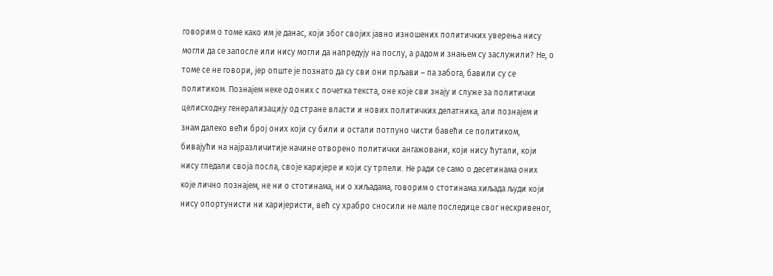говорим о томе како им је данас, који због својих јавно изношених политичких уверења нису могли да се запосле или нису могли да напредују на послу, а радом и знањем су заслужили? Не, о томе се не говори, јер опште је познато да су сви они прљави – па забога, бавили су се политиком. Познајем неке од оних с почетка текста, оне које сви знају и служе за политички целисходну генерализацију од стране власти и нових политичких делатника, али познајем и знам далеко већи број оних који су били и остали потпуно чисти бавећи се политиком, бивајући на најразличитије начине отворено политички ангажовани, који нису ћутали, који нису гледали своја посла, своје каријере и који су трпели. Не ради се само о десетинама оних које лично познајем, не ни о стотинама, ни о хиљадама, говорим о стотинама хиљада људи који нису опортунисти ни каријеристи, већ су храбро сносили не мале последице свог нескривеног,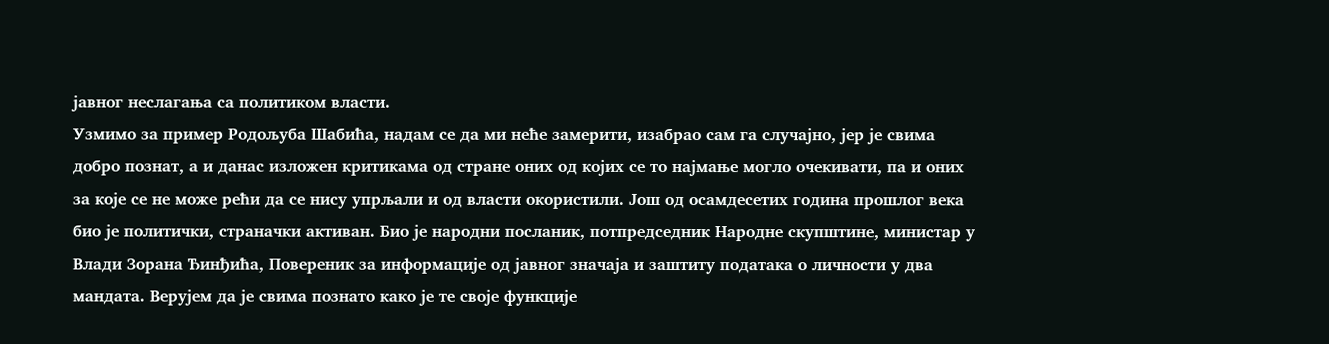јавног неслагања са политиком власти.
Узмимо за пример Родољуба Шабића, надам се да ми неће замерити, изабрао сам га случајно, јер је свима добро познат, а и данас изложен критикама од стране оних од којих се то најмање могло очекивати, па и оних за које се не може рећи да се нису упрљали и од власти окористили. Још од осамдесетих година прошлог века био је политички, страначки активан. Био је народни посланик, потпредседник Народне скупштине, министар у Влади Зорана Ђинђића, Повереник за информације од јавног значаја и заштиту података о личности у два мандата. Верујем да је свима познато како је те своје функције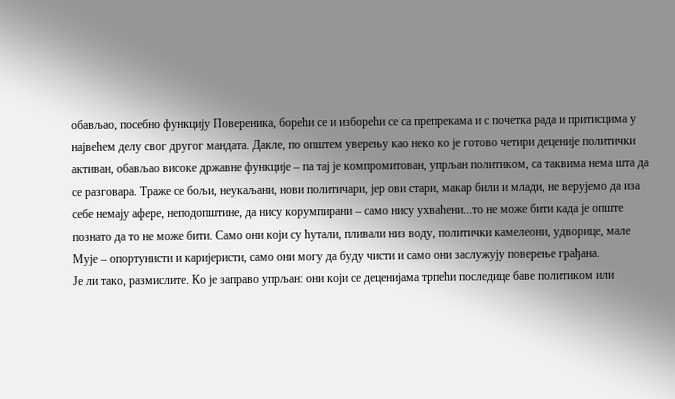обављао, посебно функцију Повереника, борећи се и изборећи се са препрекама и с почетка рада и притисцима у највећем делу свог другог мандата. Дакле, по општем уверењу као неко ко је готово четири деценије политички активан, обављао високе државне функције – па тај је компромитован, упрљан политиком, са таквима нема шта да се разговара. Траже се бољи, неукаљани, нови политичари, јер ови стари, макар били и млади, не верујемо да иза себе немају афере, неподопштине, да нису корумпирани – само нису ухваћени...то не може бити када је опште познато да то не може бити. Само они који су ћутали, пливали низ воду, политички камелеони, удворице, мале Мује – опортунисти и каријеристи, само они могу да буду чисти и само они заслужују поверење грађана.
Је ли тако, размислите. Ко је заправо упрљан: они који се деценијама трпећи последице баве политиком или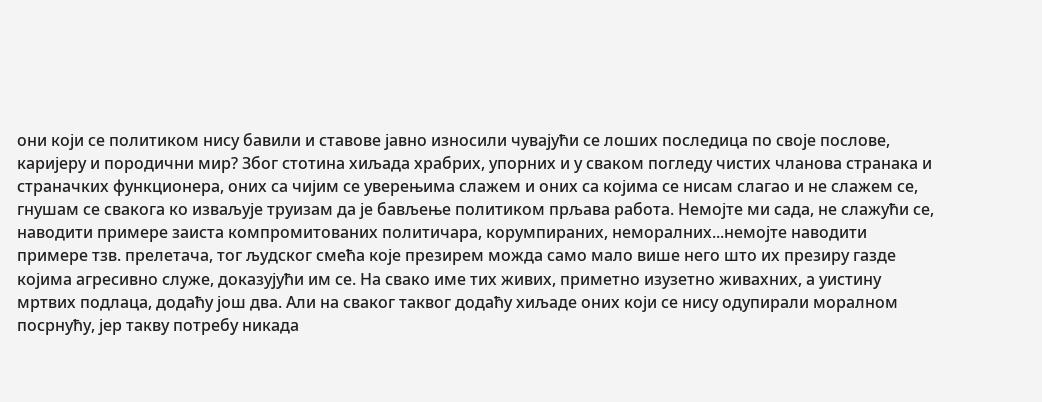они који се политиком нису бавили и ставове јавно износили чувајући се лоших последица по своје послове, каријеру и породични мир? Због стотина хиљада храбрих, упорних и у сваком погледу чистих чланова странака и страначких функционера, оних са чијим се уверењима слажем и оних са којима се нисам слагао и не слажем се, гнушам се свакога ко изваљује труизам да је бављење политиком прљава работа. Немојте ми сада, не слажући се, наводити примере заиста компромитованих политичара, корумпираних, неморалних...немојте наводити примере тзв. прелетача, тог људског смећа које презирем можда само мало више него што их презиру газде којима агресивно служе, доказујући им се. На свако име тих живих, приметно изузетно живахних, а уистину мртвих подлаца, додаћу још два. Али на сваког таквог додаћу хиљаде оних који се нису одупирали моралном посрнућу, јер такву потребу никада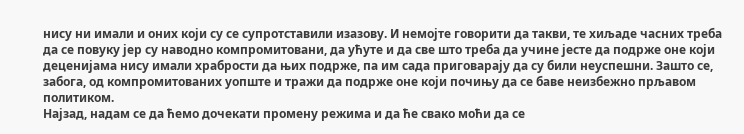нису ни имали и оних који су се супротставили изазову. И немојте говорити да такви, те хиљаде часних треба да се повуку јер су наводно компромитовани, да ућуте и да све што треба да учине јесте да подрже оне који деценијама нису имали храбрости да њих подрже, па им сада приговарају да су били неуспешни. Зашто се, забога, од компромитованих уопште и тражи да подрже оне који почињу да се баве неизбежно прљавом политиком.
Најзад, надам се да ћемо дочекати промену режима и да ће свако моћи да се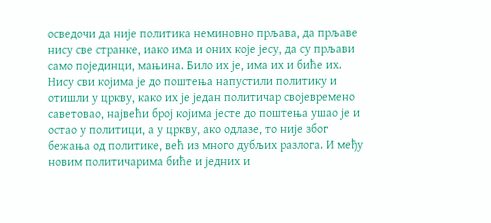осведочи да није политика неминовно прљава, да прљаве нису све странке, иако има и оних које јесу, да су прљави само појединци, мањина. Било их је, има их и биће их. Нису сви којима је до поштења напустили политику и отишли у цркву, како их је један политичар својевремено саветовао, највећи број којима јесте до поштења ушао је и остао у политици, а у цркву, ако одлазе, то није због бежања од политике, већ из много дубљих разлога. И међу новим политичарима биће и једних и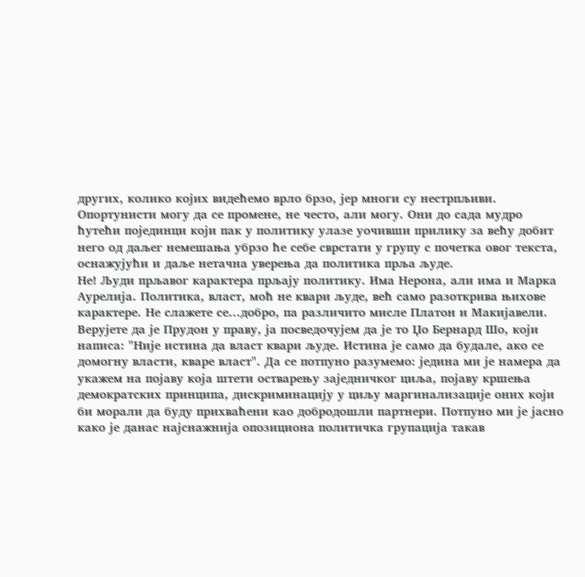других, колико којих видећемо врло брзо, јер многи су нестрпљиви. Опортунисти могу да се промене, не често, али могу. Они до сада мудро ћутећи појединци који пак у политику улазе уочивши прилику за већу добит него од даљег немешања убрзо ће себе сврстати у групу с почетка овог текста, оснажујући и даље нетачна уверења да политика прља људе.
Не! Људи прљавог карактера прљају политику. Има Нерона, али има и Марка Аурелија. Политика, власт, моћ не квари људе, већ само разоткрива њихове карактере. Не слажете се...добро, па различито мисле Платон и Макијавели. Верујете да је Прудон у праву, ја посведочујем да је то Џо Бернард Шо, који написа: "Није истина да власт квари људе. Истина је само да будале, ако се домогну власти, кваре власт". Да се потпуно разумемо: једина ми је намера да укажем на појаву која штети остварењу заједничког циља, појаву кршења демократских принципа, дискриминацију у циљу маргинализације оних који би морали да буду прихваћени као добродошли партнери. Потпуно ми је јасно како је данас најснажнија опозициона политичка групација такав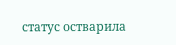статус остварила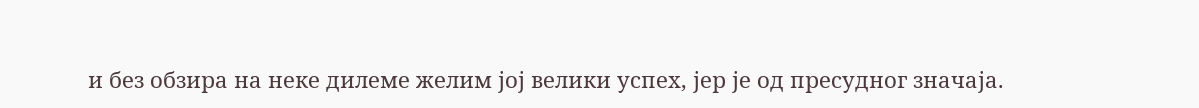и без обзира на неке дилеме желим јој велики успех, јер је од пресудног значаја.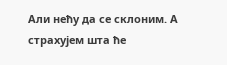Али нећу да се склоним. А страхујем шта ће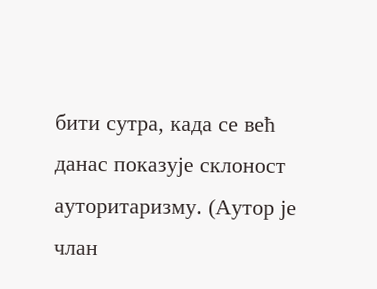бити сутра, када се већ данас показује склоност ауторитаризму. (Аутор је члан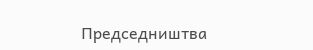Председништва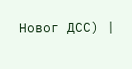Новог ДСС) |